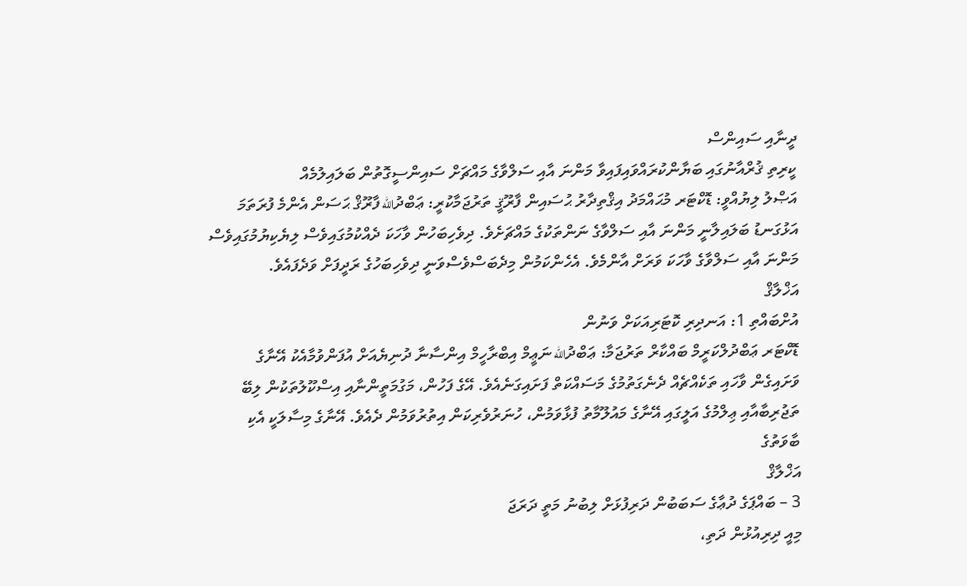ދީނާއި ސައިންސް
ކީރިތި ޤުރްއާނުގައި ބަޔާންކުރައްވައިފައިވާ މަންނަ އާއި ސަލްވާގެ މައްޗަށް ސައިންސީގޮތުން ބަލައިލުމެއް
އަޞްލު ލިޔުއްވީ: ޑޮކްޓަރ މުޙައްމަދު އިޤްތިދާރު ޙުސައިން ފާރޫޤީ ތަރުޖަމާކުރީ: ޢަބްދުالله ފާރޫޤް ޙަސަން އެންމެ ފުރަތަމަ އަޅުގަނޑު ބަލައިލާނީ މަންނަ އާއި ސަލްވާގެ ނަންތަކުގެ މައްޗަށެވެ. ދިވެހިބަހުން ވާހަކަ ދެއްކުމުގައިވެސް ލިޔެކިޔުމުގައިވެސް މަންނަ އާއި ސަލްވާގެ ވާހަކަ ވަރަށް އާންމެވެ. އެހެންކަމުން މިދެބަސްވެސްވަނީ ދިވެހިބަހުގެ ރަދީފަށް ވަދެފައެވެ.
އަޚްލާޤް
އުށްބައްތި 1: އަނދިރި ކޮޓަރިއަކަށް ވަނުން
ޑޮކްޓަރ ޢަބްދުލްކަރީމް ބައްކާރް ތަރުޖަމާ: ޢަބްދުالله ނަޢީމް އިބްރާހީމް އިންސާނާ ދުނިޔެއަށް އުފަންވުމާއެކު އޭނާގެ ވަށައިގެން ވާހައި ތަކެއްޗެއް ދެނެގަތުމުގެ މަސައްކަތް ފަށައިގަނެއެވެ. އޭގެ ފަހުން، މަގުމަތީންނާއި އިސްކޫލުތަކުން ލިބޭ ތަޖުރިބާއާއި ޢިލްމުގެ އަލީގައި އޭނާގެ މައުލޫމާތު ފުޅާވަމުން، ހުނަރުވެރިކަން އިތުރުވަމުން ދެއެވެ. އޭނާގެ މިސާލަކީ އެކި ބާވަތުގެ
އަޚްލާޤް
3 – ބައްޕަގެ ދުޢާގެ ސަބަބުން ދަރިފުޅަށް ލިބުނު މަތީ ދަރަޖަ
މިއީ ދިރިއުޅުން ދަތި،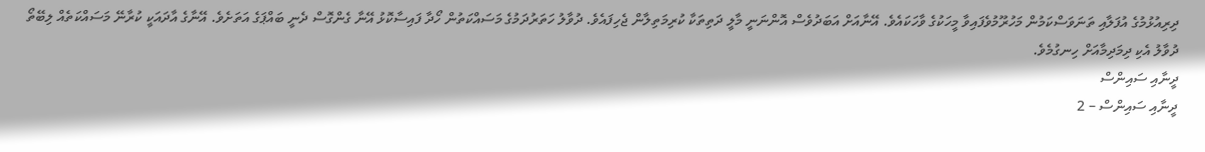ދިރިއުޅުމުގެ އުފަލާއި ތަނަވަސްކަމުން މަހުރޫމުވެފައިވާ މީހަކުގެ ވާހަކައެވެ. އޭނާއަށް އަބަދުވެސް އޮންނަނީ މާލީ ދަތިތަކާ ކުރިމަތިލާން ޖެހިފައެވެ. ދުވާލު ހަތަރުދަމުގެ މަސައްކަތުން ހޯދާ ފައިސާކޮޅު އޭނާ ގެންގޮސް ދެނީ ބައްޕަގެ އަތަށެވެ. އޭނާގެ އާދައަކީ ކުރާނޭ މަސައްކަތެއް ލިބޭތޯ ދުވާލު އެކި ދިމަދިމާއަށް ހިނގުމެވެ.
ދީނާއި ސައިންސް
ދީނާއި ސައިންސް – 2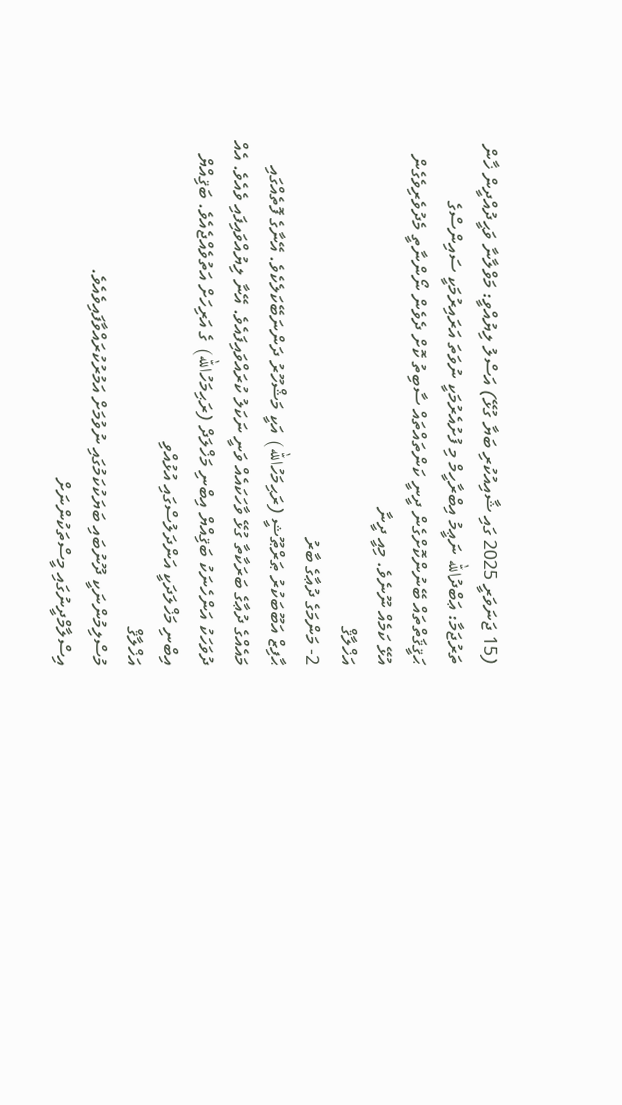(15 ޖަނަވަރީ 2025 ގައި ޝާއިއުކުރި ބަޔާ ގުޅޭ) އަސްލު ލިޔުއްވީ: މަވްލާނާ ވަޙީދުއްދީން ޚާން ތަރުޖަމާ: ޢަބްދުالله ނަޢީމު އިބްރާހީމް މި ފުށުއެރުމަކީ ނުވަތަ އަރައިރުމަކީ ސައިންސްގެ ޙަޤީޤަތްތައް ބޭނުންކޮށްގެން ދީނީ ކަންތައްތައް ސާބިތު ކޮށް ދެވެން ނޯންނާތީ މެދުވެރިވެގެން އުޅޭ ކަމެއް ނޫނެވެ. މިއީ ދީނާ
އަޚްލާޤް
2- މަންމަގެ ދުޢާގެ ބާރު
ޙާފިޒް އަބޫބަކުރު ޠަރްޠޫޝީ (ރަޙިމަހުالله) އަކީ މަޝްހޫރު ދަންނަބޭކަލެކެވެ. އޭނާގެ ފޮތެއްގައި މައެއްގެ ދުޢާގެ ބަރަކާތާ ގުޅޭ ވާހަކައެއް ވަނީ ނަކަލު ކުރައްވައިފައެވެ. އޭނާ ލިޔުއްވައިފައި ވެއެވެ. އެއް ދުވަހަކު އަންހެނަކު ބަޤިއްޔް އިބްނި މަޚްލަދް (ރަޙިމަހުالله) ގެ އަރިހަށް އަތުވެއްޖެއެވެ. ބަޤިއްޔް އިބްނި މަޚްލަދަކީ އަންދަލުސްގައި އުޅުއްވި
އަޚްލާޤް
މުސްލިމުންނަކީ ދޫނުބައި ބަޔަކުކަމުގައި ނުވުމަށް އަމުރުކުރައްވާފައިވެއެވެ.
އިސްލާމްދީނުގައި މީސްތަކުންނަށް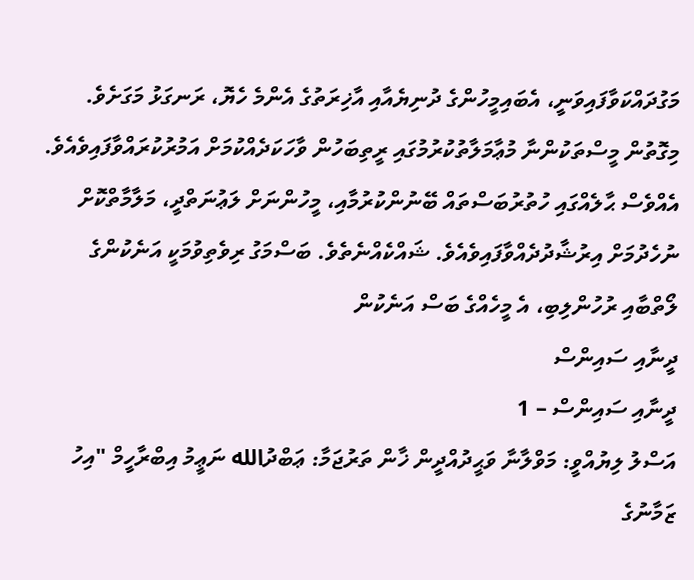މަގުދައްކަވާފައިވަނީ، އެބައިމީހުންގެ ދުނިޔެއާއި އާޚިރަތުގެ އެންމެ ހެޔޮ، ރަނގަޅު މަގަށެވެ. މިގޮތުން މީސްތަކުންނާ މުޢާމަލާތުކުރުމުގައި ރީތިބަހުން ވާހަކަދެއްކުމަށް އަމުރުކުރައްވާފައިވެއެވެ. އެއްވެސް ޙާލެއްގައި ހުތުރުބަސްތައް ބޭނުންކުރުމާއި، މީހުންނަށް ލަޢުނަތްދީ، މަލާމާތްކޮށް ނުހެދުމަށް އިރުޝާދުދެއްވާފައިވެއެވެ. ޝައްކެއްނެތެވެ. ބަސްމަގު ރިވެތިވުމަކީ އަނެކުންގެ ލޯތްބާއި ރުހުންލިބި، އެ މީހެއްގެ ބަސް އަނެކުން
ދީނާއި ސައިންސް
ދީނާއި ސައިންސް – 1
އަސްލު ލިޔުއްވީ: މަވްލާނާ ވަޙީދުއްދީން ޚާން ތަރުޖަމާ: ޢަބްދުالله ނަޢީމު އިބްރާހީމް "އިހު ޒަމާނުގެ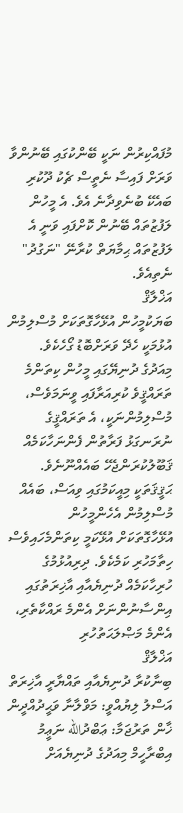މުފައްކިރުން ނަކީ ބޭންކުގައި ބޭނުންވާ ވަރަށް ފައިސާ ނެތީސް ޗެކު ދޫކުރި ބައެކޭ ބުނެވިދާނެ އެވެ. އެ މީހުން ލަފުޒުތައް ބޭނުން ކޮށްފައި ވަނީ އެ ލަފުޒުތައް ޙިމާޔަތް ކުރާނޭ "ނަގުދު" ނެތިއެވެ.
އަޚްލާޤް
ބަޔަކުމީހުން އުޅޭހާގޮތަކަށް މުސްލިމުން އުޅުމަކީ ހެދޭ ވަރަށްބޮޑު ގޯހެކެވެ.
މިއަދުގެ ދުނިޔޭގައި މީހުން ކިތަންމެ ތަރައްޤީވެ ކުރިއަރާފައި ވީނަމަވެސް، މުސްލިމުންނަކީ، އެ ތަރައްޤީގެ ނުރަނގަޅު ފަރާތުން ފެންނަހާކަމެއް ޤަބޫލުކުރަންޖެހޭ ބައެއްނޫނެވެ. ޙަޤީޤަތަކީ މިއީކަމުގައި ވިއަސް، ބައެއް މުސްލިމުން އެހެންމީހުން  އުޅޭހާގޮތަކަށް އުޅޭކަމީ ކިތަންމެހައިވެސް ހިތާމަހުރި ކަމެކެވެ. ދިރިއުޅުމުގެ ހުރިހާކަމެއް ދުނިޔެއާއި އާޚިރަތުގައި އިންސާނުންނަށް އެންމެ ރައްކާތެރި، އެންމެ މަޞްލަޙަތުހުރި
އަޚްލާޤް
ބިނާކުރާ ދުނިޔެއާއި ތައްޔާރީ އާޚިރަތް
އަސްލު ލިޔުއްވީ: މަވްލާނާ ވަޙީދުއްދީން ޚާން ތަރުޖަމާ: ޢަބްދުالله ނަޢީމު އިބްރާހީމް މިއަދުގެ ދުނިޔެއަށް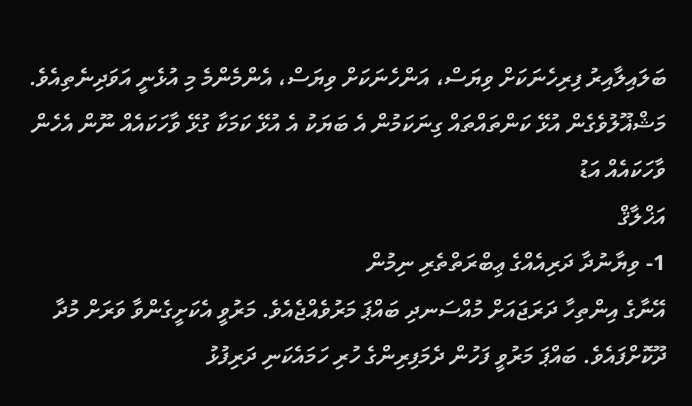ބަލައިލާއިރު ފިރިހެނަކަށް ވިޔަސް، އަންހެނަކަށް ވިޔަސް، އެންމެންމެ މި އުޅެނީ އަވަދިނެތިއެވެ. މަޝްޣޫލުވެގެން އުޅޭ ކަންތައްތައް ގިނަކަމުން އެ ބަޔަކު އެ އުޅޭ ކަމަކާ ގުޅޭ ވާހަކައެއް ނޫން އެހެން ވާހަކައެއް އަޑު
އަޚްލާޤް
1- ވިޔާނުދާ ދަރިއެއްގެ ޢިބްރަތްތެރި ނިމުން
އޭނާގެ އިންތިހާ ދަރަޖައަށް މުއްސަނދި ބައްޕަ މަރުވެއްޖެއެވެ. މަރުވީ އެކަށީގެންވާ ވަރަށް މުދާ ދޫކޮށްފައެވެ. ބައްޕަ މަރުވީ ފަހުން ދެމަފިރިންގެ ހުރި ހަމައެކަނި ދަރިފުޅު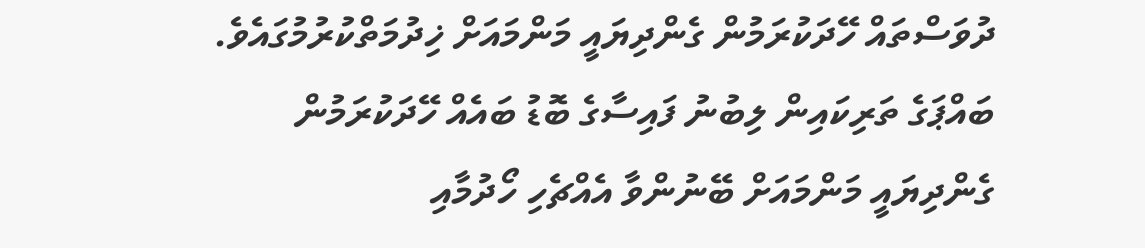ދުވަސްތައް ހޭދަކުރަމުން ގެންދިޔައީ މަންމައަށް ޚިދުމަތްކުރުމުގައެވެ. ބައްޕަގެ ތަރިކައިން ލިބުނު ފައިސާގެ ބޮޑު ބައެއް ހޭދަކުރަމުން ގެންދިޔައީ މަންމައަށް ބޭނުންވާ އެއްޗެހި ހޯދުމާއި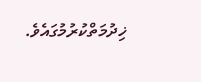ޚިދުމަތްކުރުމުގައެވެ.